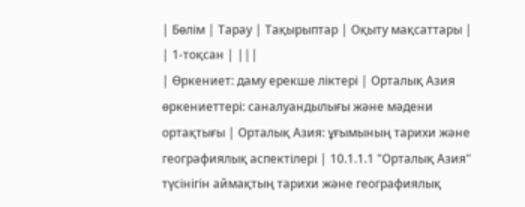| Бөлім | Тарау | Тақырыптар | Оқыту мақсаттары |
| 1-тоқсан | |||
| Өркениет: даму ерекше ліктері | Орталық Азия өркениеттері: саналуандылығы және мәдени ортақтығы | Орталық Азия: ұғымының тарихи және географиялық аспектілері | 10.1.1.1 "Орталық Азия" түсінігін аймақтың тарихи және географиялық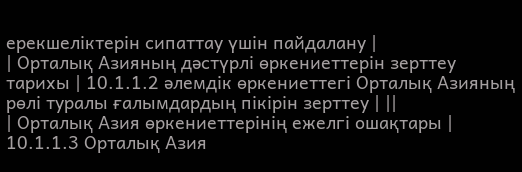ерекшеліктерін сипаттау үшін пайдалану |
| Орталық Азияның дәстүрлі өркениеттерін зерттеу тарихы | 10.1.1.2 әлемдік өркениеттегі Орталық Азияның рөлі туралы ғалымдардың пікірін зерттеу | ||
| Орталық Азия өркениеттерінің ежелгі ошақтары | 10.1.1.3 Орталық Азия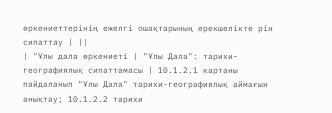өркениеттерінің ежелгі ошақтарының ерекшелікте рін сипаттау | ||
| "Ұлы дала өркениеті | "Ұлы Дала": тарихи-географиялық сипаттамасы | 10.1.2.1 картаны пайдаланып "Ұлы Дала" тарихи-географиялық аймағын анықтау; 10.1.2.2 тарихи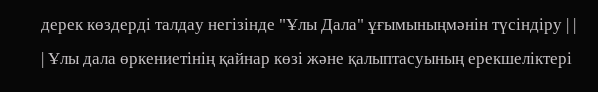дерек көздерді талдау негізінде "Ұлы Дала" ұғымыныңмәнін түсіндіру | |
| Ұлы дала өркениетінің қайнар көзі және қалыптасуының ерекшеліктері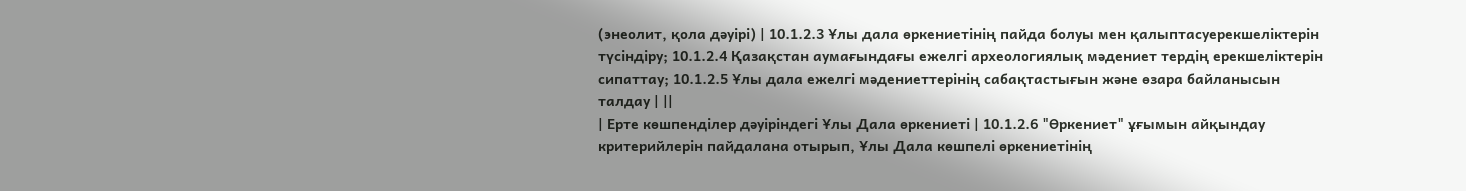(энеолит, қола дәуірі) | 10.1.2.3 Ұлы дала өркениетінің пайда болуы мен қалыптасуерекшеліктерін түсіндіру; 10.1.2.4 Қазақстан аумағындағы ежелгі археологиялық мәдениет тердің ерекшеліктерін сипаттау; 10.1.2.5 Ұлы дала ежелгі мәдениеттерінің сабақтастығын және өзара байланысын талдау | ||
| Ерте көшпенділер дәуіріндегі Ұлы Дала өркениеті | 10.1.2.6 "Өркениет" ұғымын айқындау критерийлерін пайдалана отырып, Ұлы Дала көшпелі өркениетінің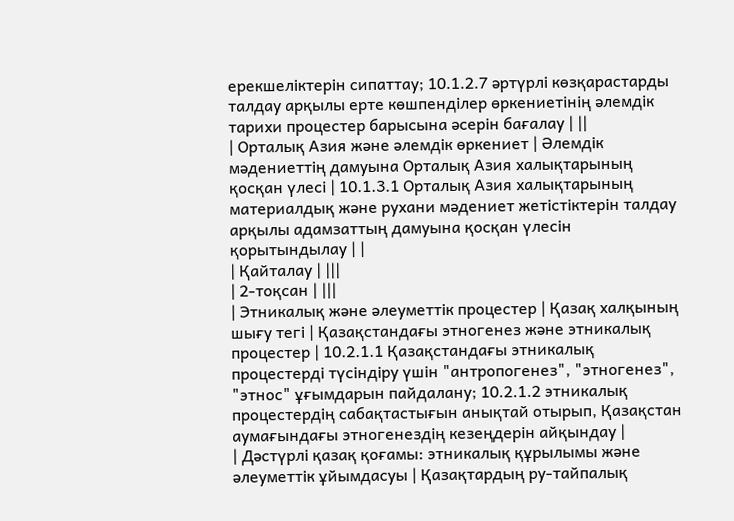ерекшеліктерін сипаттау; 10.1.2.7 әртүрлі көзқарастарды талдау арқылы ерте көшпенділер өркениетінің әлемдік тарихи процестер барысына әсерін бағалау | ||
| Орталық Азия және әлемдік өркениет | Әлемдік мәдениеттің дамуына Орталық Азия халықтарының қосқан үлесі | 10.1.3.1 Орталық Азия халықтарының материалдық және рухани мәдениет жетістіктерін талдау арқылы адамзаттың дамуына қосқан үлесін қорытындылау | |
| Қайталау | |||
| 2-тоқсан | |||
| Этникалық және әлеуметтік процестер | Қазақ халқының шығу тегі | Қазақстандағы этногенез және этникалық процестер | 10.2.1.1 Қазақстандағы этникалық процестерді түсіндіру үшін "антропогенез", "этногенез", "этнос" ұғымдарын пайдалану; 10.2.1.2 этникалық процестердің сабақтастығын анықтай отырып, Қазақстан аумағындағы этногенездің кезеңдерін айқындау |
| Дәстүрлі қазақ қоғамы: этникалық құрылымы және әлеуметтік ұйымдасуы | Қазақтардың ру-тайпалық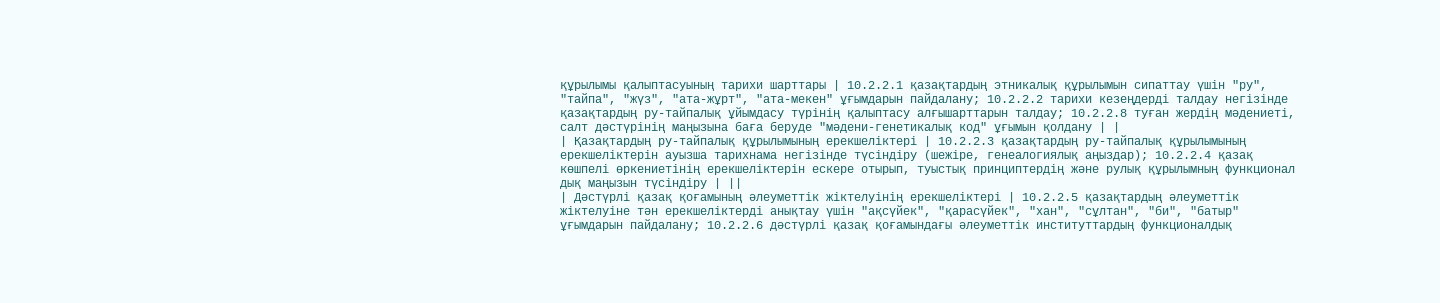құрылымы қалыптасуының тарихи шарттары | 10.2.2.1 қазақтардың этникалық құрылымын сипаттау үшін "ру", "тайпа", "жүз", "ата-жұрт", "ата-мекен" ұғымдарын пайдалану; 10.2.2.2 тарихи кезеңдерді талдау негізінде қазақтардың ру-тайпалық ұйымдасу түрінің қалыптасу алғышарттарын талдау; 10.2.2.8 туған жердің мәдениеті, салт дәстүрінің маңызына баға беруде "мәдени-генетикалық код" ұғымын қолдану | |
| Қазақтардың ру-тайпалық құрылымының ерекшеліктері | 10.2.2.3 қазақтардың ру-тайпалық құрылымының ерекшеліктерін ауызша тарихнама негізінде түсіндіру (шежіре, генеалогиялық аңыздар); 10.2.2.4 қазақ көшпелі өркениетінің ерекшеліктерін ескере отырып, туыстық принциптердің және рулық құрылымның функционал дық маңызын түсіндіру | ||
| Дәстүрлі қазақ қоғамының әлеуметтік жіктелуінің ерекшеліктері | 10.2.2.5 қазақтардың әлеуметтік жіктелуіне тән ерекшеліктерді анықтау үшін "ақсүйек", "қарасүйек", "хан", "сұлтан", "би", "батыр" ұғымдарын пайдалану; 10.2.2.6 дәстүрлі қазақ қоғамындағы әлеуметтік институттардың функционалдық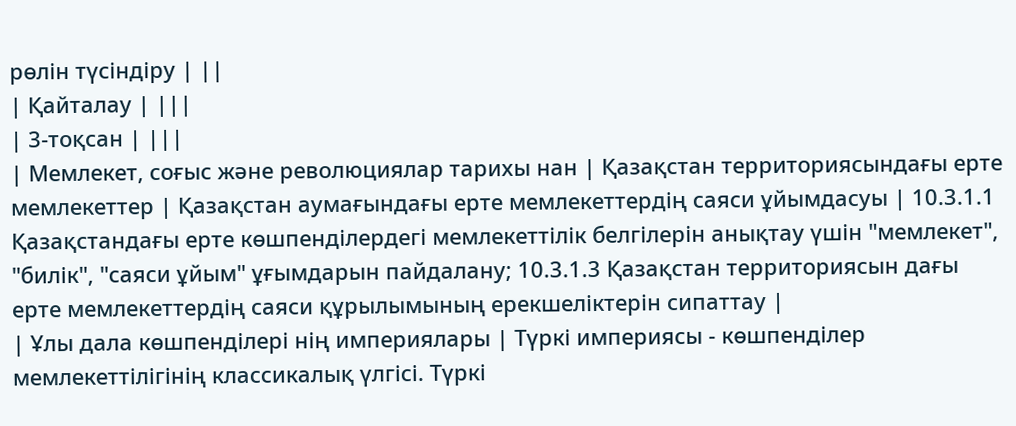рөлін түсіндіру | ||
| Қайталау | |||
| 3-тоқсан | |||
| Мемлекет, соғыс және революциялар тарихы нан | Қазақстан территориясындағы ерте мемлекеттер | Қазақстан аумағындағы ерте мемлекеттердің саяси ұйымдасуы | 10.3.1.1 Қазақстандағы ерте көшпенділердегі мемлекеттілік белгілерін анықтау үшін "мемлекет", "билік", "саяси ұйым" ұғымдарын пайдалану; 10.3.1.3 Қазақстан территориясын дағы ерте мемлекеттердің саяси құрылымының ерекшеліктерін сипаттау |
| Ұлы дала көшпенділері нің империялары | Түркі империясы - көшпенділер мемлекеттілігінің классикалық үлгісі. Түркі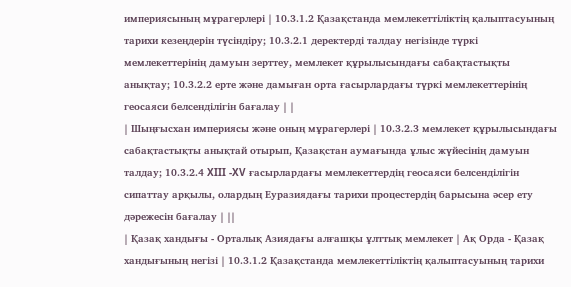империясының мұрагерлері | 10.3.1.2 Қазақстанда мемлекеттіліктің қалыптасуының тарихи кезеңдерін түсіндіру; 10.3.2.1 деректерді талдау негізінде түркі мемлекеттерінің дамуын зерттеу, мемлекет құрылысындағы сабақтастықты анықтау; 10.3.2.2 ерте және дамыған орта ғасырлардағы түркі мемлекеттерінің геосаяси белсенділігін бағалау | |
| Шыңғысхан империясы және оның мұрагерлері | 10.3.2.3 мемлекет құрылысындағы сабақтастықты анықтай отырып, Қазақстан аумағында ұлыс жүйесінің дамуын талдау; 10.3.2.4 XIII -XV ғасырлардағы мемлекеттердің геосаяси белсенділігін сипаттау арқылы, олардың Еуразиядағы тарихи процестердің барысына әсер ету дәрежесін бағалау | ||
| Қазақ хандығы - Орталық Азиядағы алғашқы ұлттық мемлекет | Ақ Орда - Қазақ хандығының негізі | 10.3.1.2 Қазақстанда мемлекеттіліктің қалыптасуының тарихи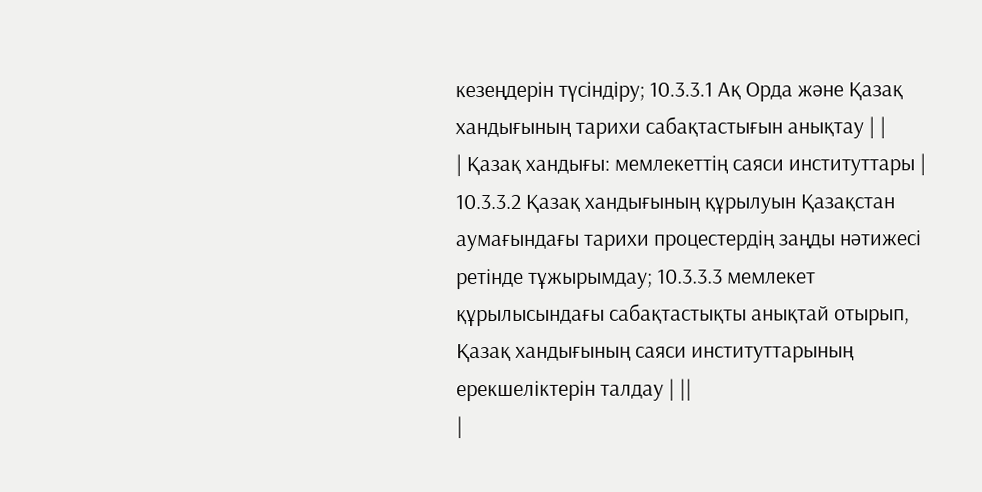кезеңдерін түсіндіру; 10.3.3.1 Ақ Орда және Қазақ хандығының тарихи сабақтастығын анықтау | |
| Қазақ хандығы: мемлекеттің саяси институттары | 10.3.3.2 Қазақ хандығының құрылуын Қазақстан аумағындағы тарихи процестердің заңды нәтижесі ретінде тұжырымдау; 10.3.3.3 мемлекет құрылысындағы сабақтастықты анықтай отырып, Қазақ хандығының саяси институттарының ерекшеліктерін талдау | ||
|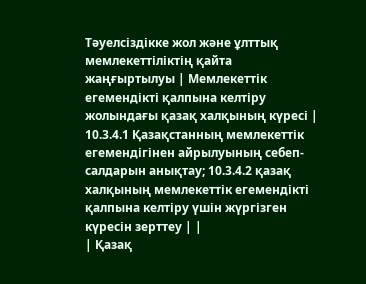Тәуелсіздікке жол және ұлттық мемлекеттіліктің қайта жаңғыртылуы | Мемлекеттік егемендікті қалпына келтіру жолындағы қазақ халқының күресі | 10.3.4.1 Қазақстанның мемлекеттік егемендігінен айрылуының себеп-салдарын анықтау; 10.3.4.2 қазақ халқының мемлекеттік егемендікті қалпына келтіру үшін жүргізген күресін зерттеу | |
| Қазақ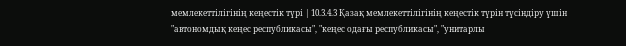мемлекеттілігінің кеңестік түрі | 10.3.4.3 Қазақ мемлекеттілігінің кеңестік түрін түсіндіру үшін "автономдық кеңес республикасы", "кеңес одағы республикасы", "унитарлы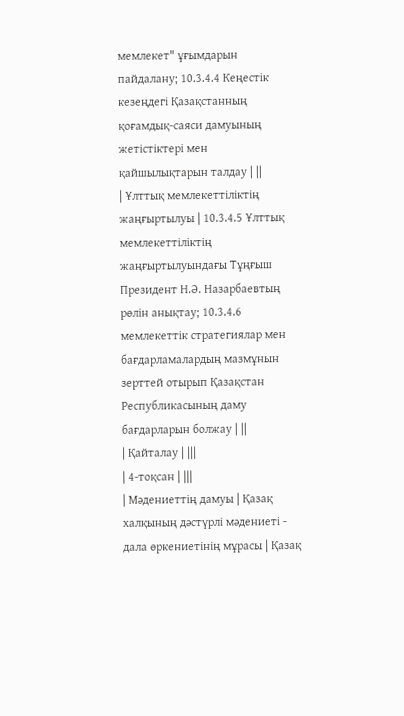мемлекет" ұғымдарын пайдалану; 10.3.4.4 Кеңестік кезеңдегі Қазақстанның қоғамдық-саяси дамуының жетістіктері мен қайшылықтарын талдау | ||
| Ұлттық мемлекеттіліктің жаңғыртылуы | 10.3.4.5 Ұлттық мемлекеттіліктің жаңғыртылуындағы Тұңғыш Президент Н.Ә. Назарбаевтың рөлін анықтау; 10.3.4.6 мемлекеттік стратегиялар мен бағдарламалардың мазмұнын зерттей отырып Қазақстан Республикасының даму бағдарларын болжау | ||
| Қайталау | |||
| 4-тоқсан | |||
| Мәдениеттің дамуы | Қазақ халқының дәстүрлі мәдениеті - дала өркениетінің мұрасы | Қазақ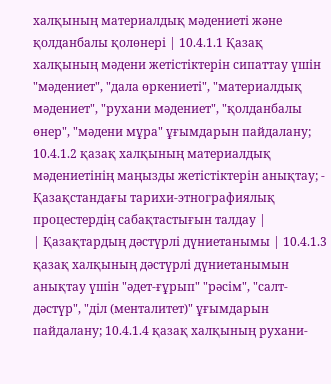халқының материалдық мәдениеті және қолданбалы қолөнері | 10.4.1.1 Қазақ халқының мәдени жетістіктерін сипаттау үшін "мәдениет", "дала өркениеті", "материалдық мәдениет", "рухани мәдениет", "қолданбалы өнер", "мәдени мұра" ұғымдарын пайдалану; 10.4.1.2 қазақ халқының материалдық мәдениетінің маңызды жетістіктерін анықтау; - Қазақстандағы тарихи-этнографиялық процестердің сабақтастығын талдау |
| Қазақтардың дәстүрлі дүниетанымы | 10.4.1.3 қазақ халқының дәстүрлі дүниетанымын анықтау үшін "әдет-ғұрып" "рәсім", "салт-дәстүр", "діл (менталитет)" ұғымдарын пайдалану; 10.4.1.4 қазақ халқының рухани-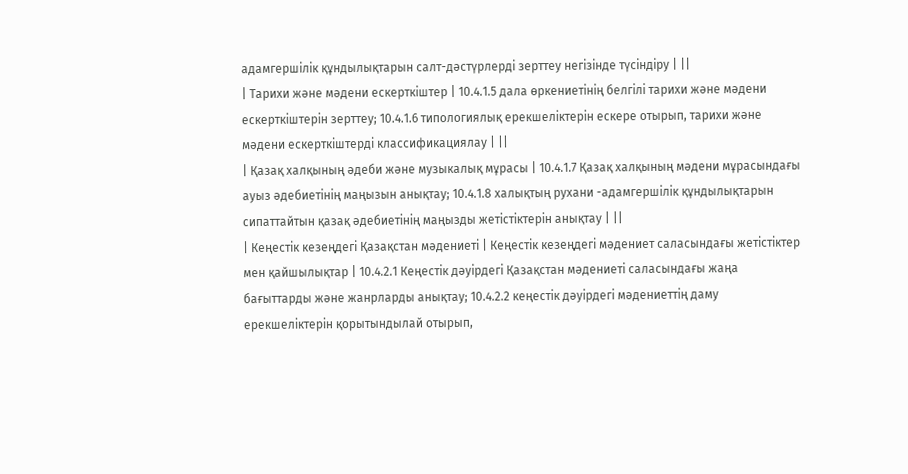адамгершілік құндылықтарын салт-дәстүрлерді зерттеу негізінде түсіндіру | ||
| Тарихи және мәдени ескерткіштер | 10.4.1.5 дала өркениетінің белгілі тарихи және мәдени ескерткіштерін зерттеу; 10.4.1.6 типологиялық ерекшеліктерін ескере отырып, тарихи және мәдени ескерткіштерді классификациялау | ||
| Қазақ халқының әдеби және музыкалық мұрасы | 10.4.1.7 Қазақ халқының мәдени мұрасындағы ауыз әдебиетінің маңызын анықтау; 10.4.1.8 халықтың рухани -адамгершілік құндылықтарын сипаттайтын қазақ әдебиетінің маңызды жетістіктерін анықтау | ||
| Кеңестік кезеңдегі Қазақстан мәдениеті | Кеңестік кезеңдегі мәдениет саласындағы жетістіктер мен қайшылықтар | 10.4.2.1 Кеңестік дәуірдегі Қазақстан мәдениеті саласындағы жаңа бағыттарды және жанрларды анықтау; 10.4.2.2 кеңестік дәуірдегі мәдениеттің даму ерекшеліктерін қорытындылай отырып,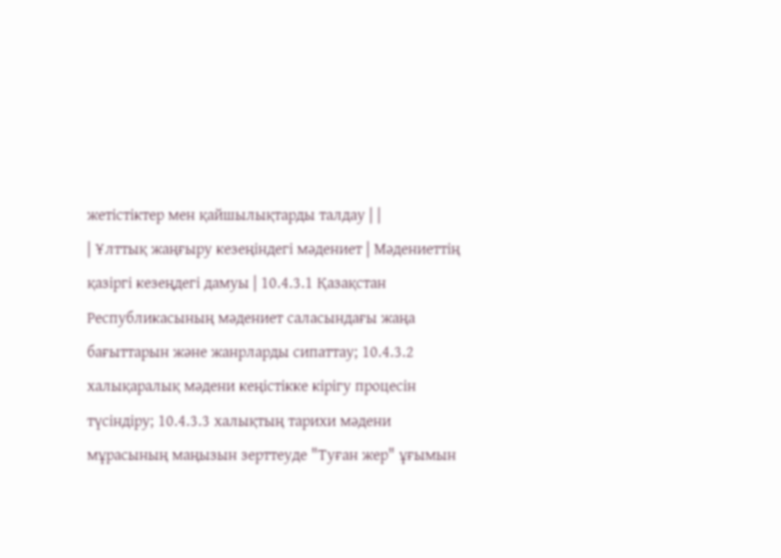жетістіктер мен қайшылықтарды талдау | |
| Ұлттық жаңғыру кезеңіндегі мәдениет | Мәдениеттің қазіргі кезеңдегі дамуы | 10.4.3.1 Қазақстан Республикасының мәдениет саласындағы жаңа бағыттарын және жанрларды сипаттау; 10.4.3.2 халықаралық мәдени кеңістікке кірігу процесін түсіндіру; 10.4.3.3 халықтың тарихи мәдени мұрасының маңызын зерттеуде "Туған жер" ұғымын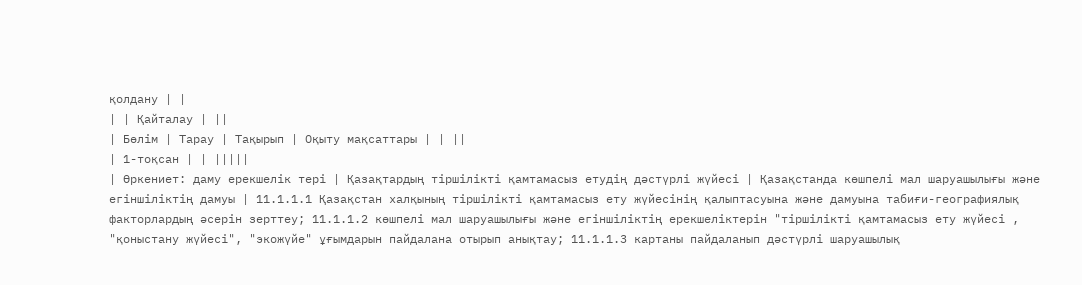қолдану | |
| | Қайталау | ||
| Бөлім | Тарау | Тақырып | Оқыту мақсаттары | | ||
| 1-тоқсан | | |||||
| Өркениет: даму ерекшелік тері | Қазақтардың тіршілікті қамтамасыз етудің дәстүрлі жүйесі | Қазақстанда көшпелі мал шаруашылығы және егіншіліктің дамуы | 11.1.1.1 Қазақстан халқының тіршілікті қамтамасыз ету жүйесінің қалыптасуына және дамуына табиғи-географиялық факторлардың әсерін зерттеу; 11.1.1.2 көшпелі мал шаруашылығы және егіншіліктің ерекшеліктерін "тіршілікті қамтамасыз ету жүйесі , "қоныстану жүйесі", "экожүйе" ұғымдарын пайдалана отырып анықтау; 11.1.1.3 картаны пайдаланып дәстүрлі шаруашылық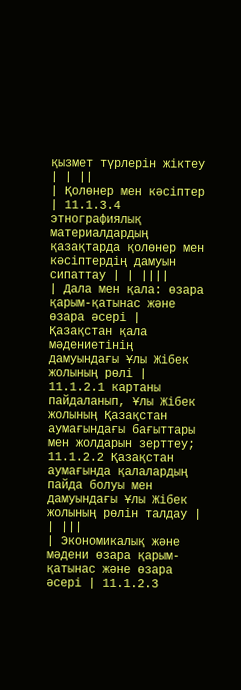қызмет түрлерін жіктеу | | ||
| Қолөнер мен кәсіптер | 11.1.3.4 этнографиялық материалдардың қазақтарда қолөнер мен кәсіптердің дамуын сипаттау | | ||||
| Дала мен қала: өзара қарым-қатынас және өзара әсері | Қазақстан қала мәдениетінің дамуындағы Ұлы Жібек жолының рөлі | 11.1.2.1 картаны пайдаланып, Ұлы Жібек жолының Қазақстан аумағындағы бағыттары мен жолдарын зерттеу; 11.1.2.2 Қазақстан аумағында қалалардың пайда болуы мен дамуындағы Ұлы Жібек жолының рөлін талдау | | |||
| Экономикалық және мәдени өзара қарым-қатынас және өзара әсері | 11.1.2.3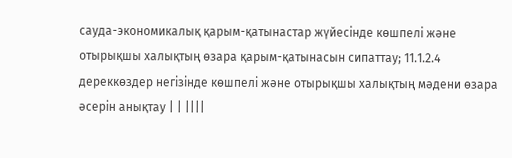сауда-экономикалық қарым-қатынастар жүйесінде көшпелі және отырықшы халықтың өзара қарым-қатынасын сипаттау; 11.1.2.4 дереккөздер негізінде көшпелі және отырықшы халықтың мәдени өзара әсерін анықтау | | ||||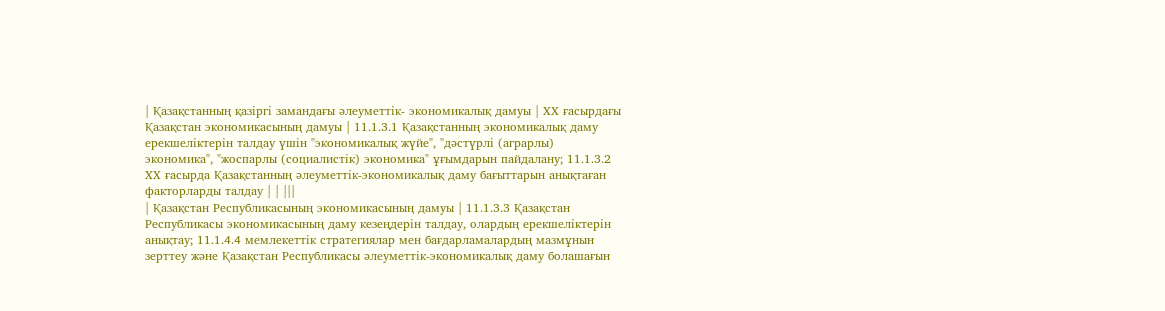| Қазақстанның қазіргі замандағы әлеуметтік- экономикалық дамуы | ХХ ғасырдағы Қазақстан экономикасының дамуы | 11.1.3.1 Қазақстанның экономикалық даму ерекшеліктерін талдау үшін "экономикалық жүйе", "дәстүрлі (аграрлы) экономика", "жоспарлы (социалистік) экономика" ұғымдарын пайдалану; 11.1.3.2 ХХ ғасырда Қазақстанның әлеуметтік-экономикалық даму бағыттарын анықтаған факторларды талдау | | |||
| Қазақстан Республикасының экономикасының дамуы | 11.1.3.3 Қазақстан Республикасы экономикасының даму кезеңдерін талдау, олардың ерекшеліктерін анықтау; 11.1.4.4 мемлекеттік стратегиялар мен бағдарламалардың мазмұнын зерттеу және Қазақстан Республикасы әлеуметтік-экономикалық даму болашағын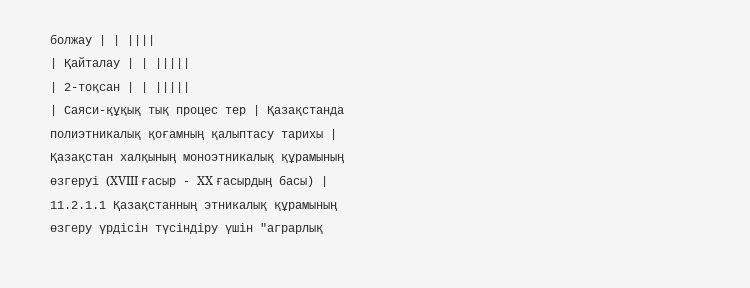болжау | | ||||
| Қайталау | | |||||
| 2-тоқсан | | |||||
| Саяси-құқық тық процес тер | Қазақстанда полиэтникалық қоғамның қалыптасу тарихы | Қазақстан халқының моноэтникалық құрамының өзгеруі (XVIII ғасыр - XX ғасырдың басы) | 11.2.1.1 Қазақстанның этникалық құрамының өзгеру үрдісін түсіндіру үшін "аграрлық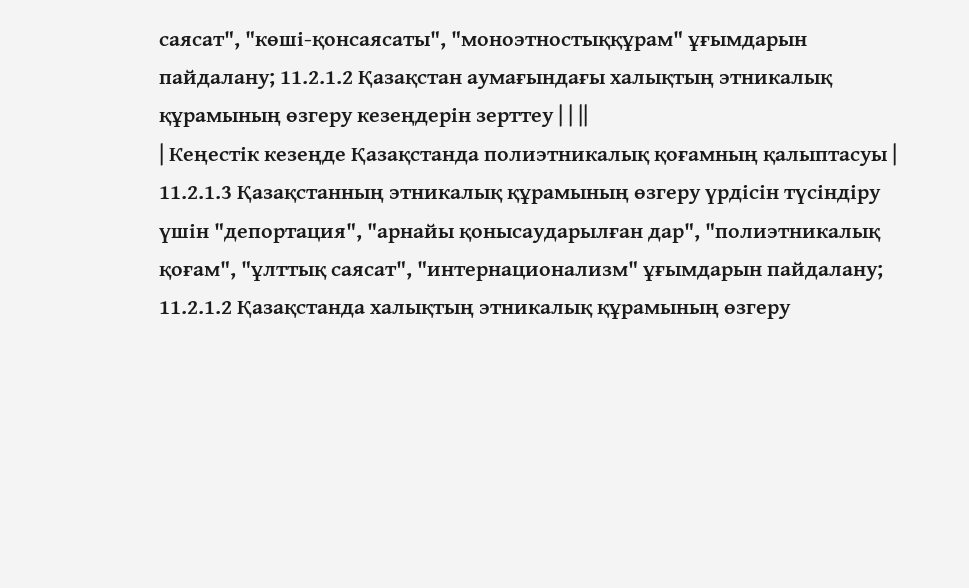саясат", "көші-қонсаясаты", "моноэтностыққұрам" ұғымдарын пайдалану; 11.2.1.2 Қазақстан аумағындағы халықтың этникалық құрамының өзгеру кезеңдерін зерттеу | | ||
| Кеңестік кезеңде Қазақстанда полиэтникалық қоғамның қалыптасуы | 11.2.1.3 Қазақстанның этникалық құрамының өзгеру үрдісін түсіндіру үшін "депортация", "арнайы қонысаударылған дар", "полиэтникалық қоғам", "ұлттық саясат", "интернационализм" ұғымдарын пайдалану; 11.2.1.2 Қазақстанда халықтың этникалық құрамының өзгеру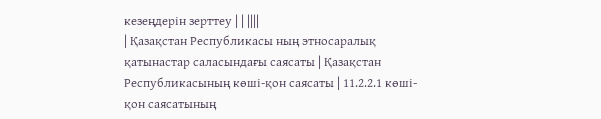кезеңдерін зерттеу | | ||||
| Қазақстан Республикасы ның этносаралық қатынастар саласындағы саясаты | Қазақстан Республикасының көші-қон саясаты | 11.2.2.1 көші-қон саясатының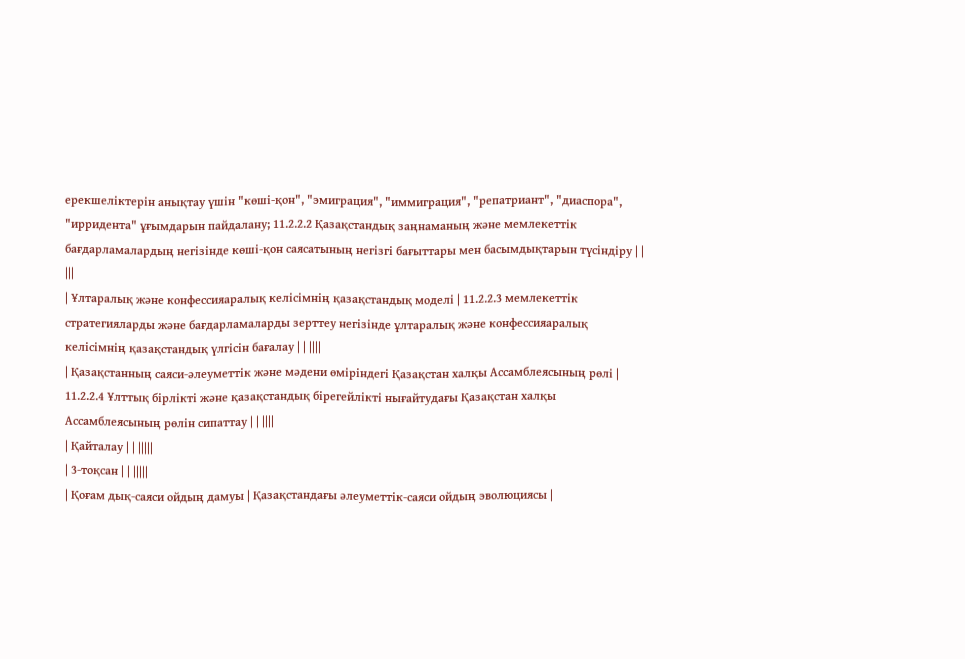ерекшеліктерін анықтау үшін "көші-қон", "эмиграция", "иммиграция", "репатриант", "диаспора", "ирридента" ұғымдарын пайдалану; 11.2.2.2 Қазақстандық заңнаманың және мемлекеттік бағдарламалардың негізінде көші-қон саясатының негізгі бағыттары мен басымдықтарын түсіндіру | | |||
| Ұлтаралық және конфессияаралық келісімнің қазақстандық моделі | 11.2.2.3 мемлекеттік стратегияларды және бағдарламаларды зерттеу негізінде ұлтаралық және конфессияаралық келісімнің қазақстандық үлгісін бағалау | | ||||
| Қазақстанның саяси-әлеуметтік және мәдени өміріндегі Қазақстан халқы Ассамблеясының рөлі | 11.2.2.4 Ұлттық бірлікті және қазақстандық бірегейлікті нығайтудағы Қазақстан халқы Ассамблеясының рөлін сипаттау | | ||||
| Қайталау | | |||||
| 3-тоқсан | | |||||
| Қоғам дық-саяси ойдың дамуы | Қазақстандағы әлеуметтік-саяси ойдың эволюциясы |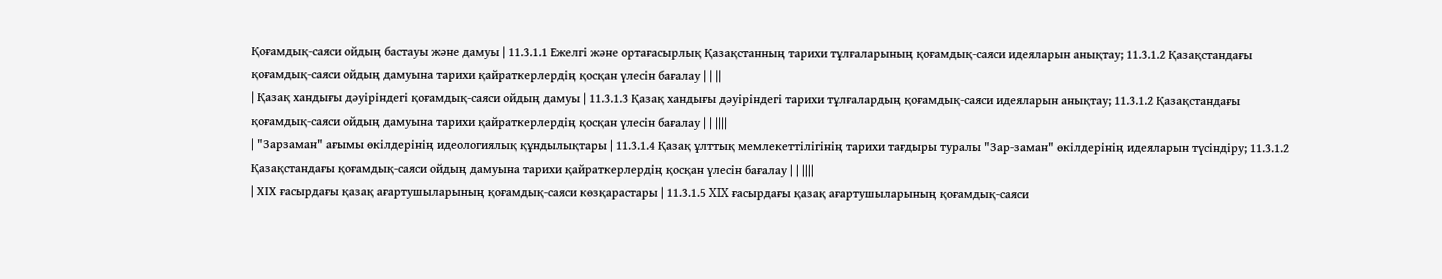Қоғамдық-саяси ойдың бастауы және дамуы | 11.3.1.1 Ежелгі және ортағасырлық Қазақстанның тарихи тұлғаларының қоғамдық-саяси идеяларын анықтау; 11.3.1.2 Қазақстандағы қоғамдық-саяси ойдың дамуына тарихи қайраткерлердің қосқан үлесін бағалау | | ||
| Қазақ хандығы дәуіріндегі қоғамдық-саяси ойдың дамуы | 11.3.1.3 Қазақ хандығы дәуіріндегі тарихи тұлғалардың қоғамдық-саяси идеяларын анықтау; 11.3.1.2 Қазақстандағы қоғамдық-саяси ойдың дамуына тарихи қайраткерлердің қосқан үлесін бағалау | | ||||
| "Зарзаман" ағымы өкілдерінің идеологиялық құндылықтары | 11.3.1.4 Қазақ ұлттық мемлекеттілігінің тарихи тағдыры туралы "Зар-заман" өкілдерінің идеяларын түсіндіру; 11.3.1.2 Қазақстандағы қоғамдық-саяси ойдың дамуына тарихи қайраткерлердің қосқан үлесін бағалау | | ||||
| ХІХ ғасырдағы қазақ ағартушыларының қоғамдық-саяси көзқарастары | 11.3.1.5 XIX ғасырдағы қазақ ағартушыларының қоғамдық-саяси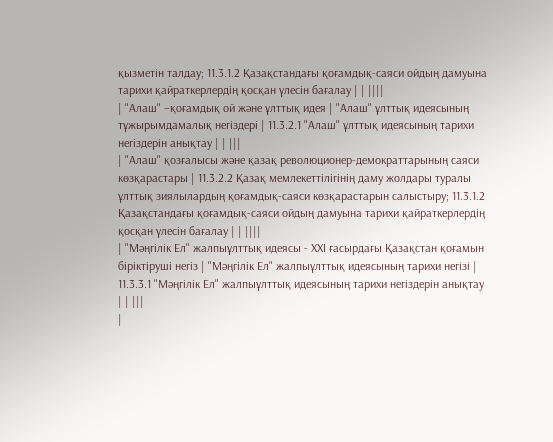қызметін талдау; 11.3.1.2 Қазақстандағы қоғамдық-саяси ойдың дамуына тарихи қайраткерлердің қосқан үлесін бағалау | | ||||
| "Алаш" –қоғамдық ой және ұлттық идея | "Алаш" ұлттық идеясының тұжырымдамалық негіздері | 11.3.2.1 "Алаш" ұлттық идеясының тарихи негіздерін анықтау | | |||
| "Алаш" қозғалысы және қазақ революционер-демократтарының саяси көзқарастары | 11.3.2.2 Қазақ мемлекеттілігінің даму жолдары туралы ұлттық зиялылардың қоғамдық-саяси көзқарастарын салыстыру; 11.3.1.2 Қазақстандағы қоғамдық-саяси ойдың дамуына тарихи қайраткерлердің қосқан үлесін бағалау | | ||||
| "Мәңгілік Ел" жалпыұлттық идеясы - ХХІ ғасырдағы Қазақстан қоғамын біріктіруші негіз | "Мәңгілік Ел" жалпыұлттық идеясының тарихи негізі | 11.3.3.1 "Мәңгілік Ел" жалпыұлттық идеясының тарихи негіздерін анықтау | | |||
|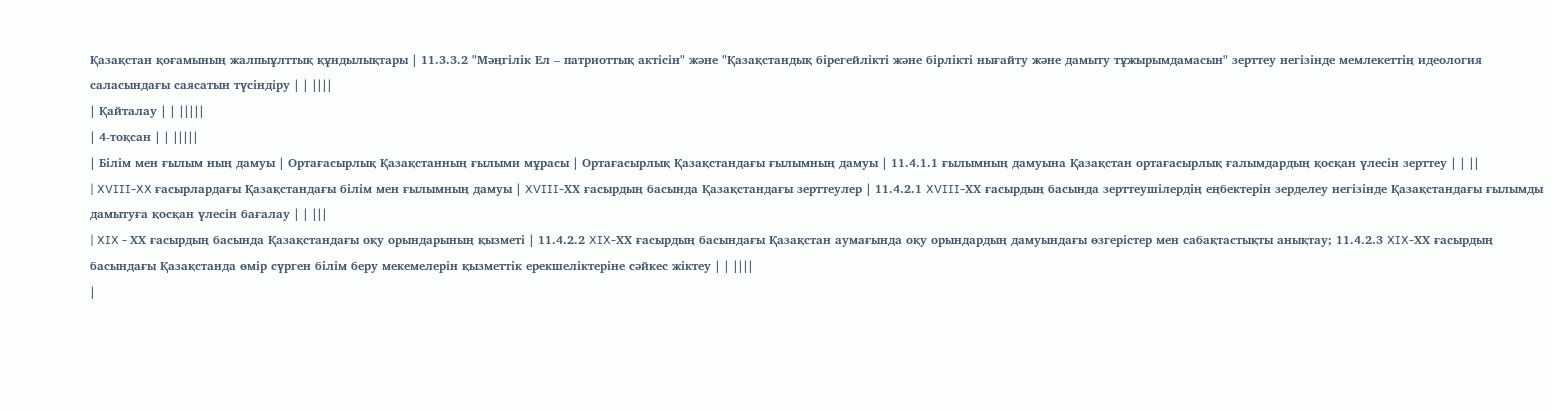Қазақстан қоғамының жалпыұлттық құндылықтары | 11.3.3.2 "Мәңгілік Ел – патриоттық актісін" және "Қазақстандық бірегейлікті және бірлікті нығайту және дамыту тұжырымдамасын" зерттеу негізінде мемлекеттің идеология саласындағы саясатын түсіндіру | | ||||
| Қайталау | | |||||
| 4-тоқсан | | |||||
| Білім мен ғылым ның дамуы | Ортағасырлық Қазақстанның ғылыми мұрасы | Ортағасырлық Қазақстандағы ғылымның дамуы | 11.4.1.1 ғылымның дамуына Қазақстан ортағасырлық ғалымдардың қосқан үлесін зерттеу | | ||
| XVIII-XX ғасырлардағы Қазақстандағы білім мен ғылымның дамуы | XVIII-ХХ ғасырдың басында Қазақстандағы зерттеулер | 11.4.2.1 XVIII-ХХ ғасырдың басында зерттеушілердің еңбектерін зерделеу негізінде Қазақстандағы ғылымды дамытуға қосқан үлесін бағалау | | |||
| XIX - ХХ ғасырдың басында Қазақстандағы оқу орындарының қызметі | 11.4.2.2 XIX-ХХ ғасырдың басындағы Қазақстан аумағында оқу орындардың дамуындағы өзгерістер мен сабақтастықты анықтау; 11.4.2.3 XIX-ХХ ғасырдың басындағы Қазақстанда өмір сүрген білім беру мекемелерін қызметтік ерекшеліктеріне сәйкес жіктеу | | ||||
|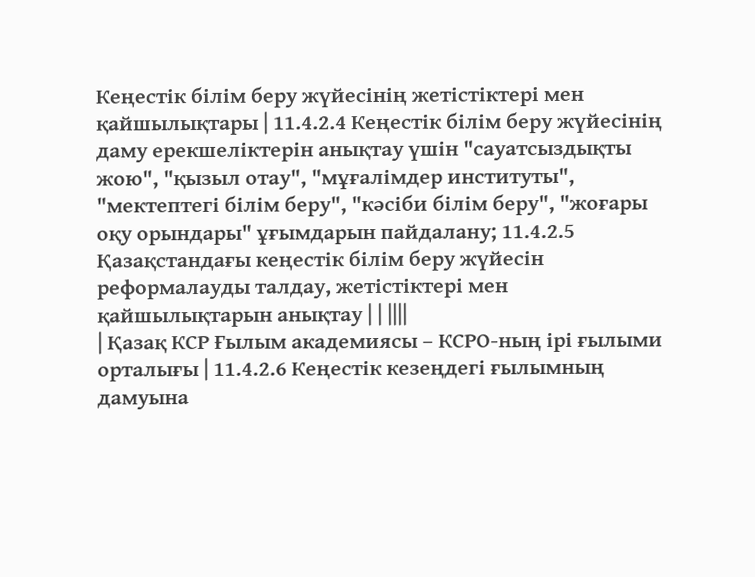Кеңестік білім беру жүйесінің жетістіктері мен қайшылықтары | 11.4.2.4 Кеңестік білім беру жүйесінің даму ерекшеліктерін анықтау үшін "сауатсыздықты жою", "қызыл отау", "мұғалімдер институты", "мектептегі білім беру", "кәсіби білім беру", "жоғары оқу орындары" ұғымдарын пайдалану; 11.4.2.5 Қазақстандағы кеңестік білім беру жүйесін реформалауды талдау, жетістіктері мен қайшылықтарын анықтау | | ||||
| Қазақ КСР Ғылым академиясы – КСРО-ның ірі ғылыми орталығы | 11.4.2.6 Кеңестік кезеңдегі ғылымның дамуына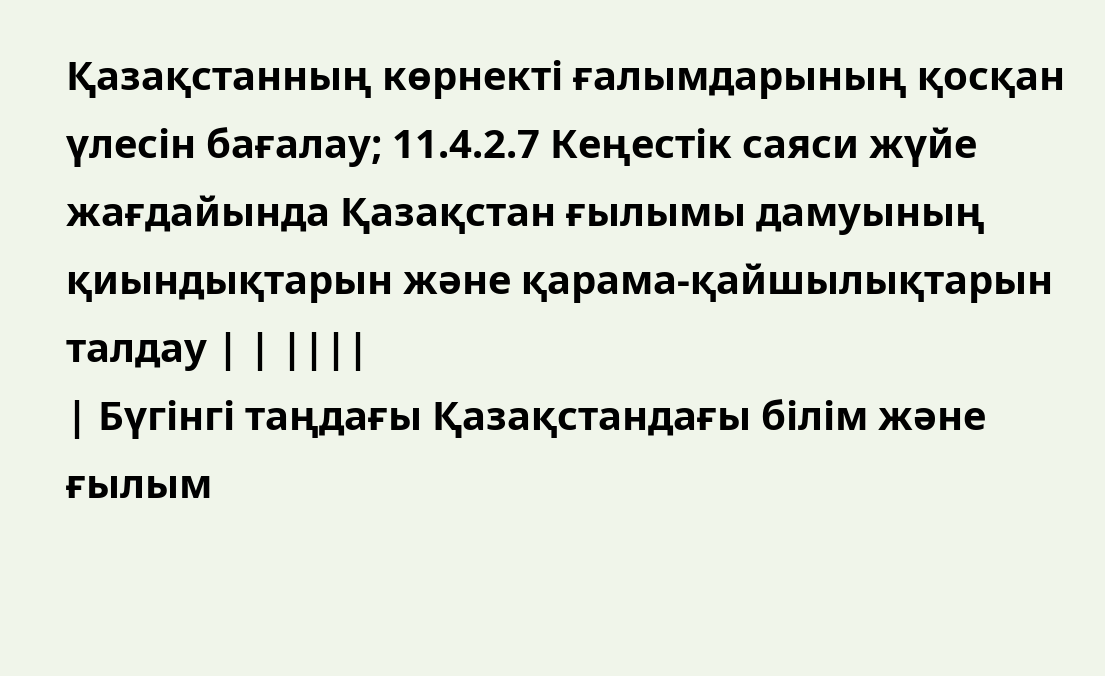Қазақстанның көрнекті ғалымдарының қосқан үлесін бағалау; 11.4.2.7 Кеңестік саяси жүйе жағдайында Қазақстан ғылымы дамуының қиындықтарын және қарама-қайшылықтарын талдау | | ||||
| Бүгінгі таңдағы Қазақстандағы білім және ғылым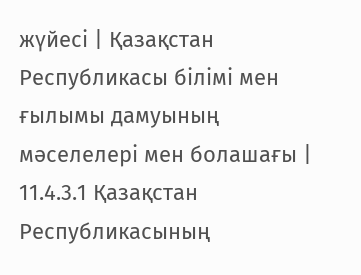жүйесі | Қазақстан Республикасы білімі мен ғылымы дамуының мәселелері мен болашағы | 11.4.3.1 Қазақстан Республикасының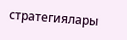стратегиялары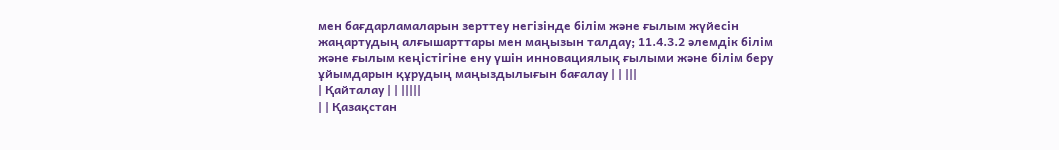мен бағдарламаларын зерттеу негізінде білім және ғылым жүйесін жаңартудың алғышарттары мен маңызын талдау; 11.4.3.2 әлемдік білім және ғылым кеңістігіне ену үшін инновациялық ғылыми және білім беру ұйымдарын құрудың маңыздылығын бағалау | | |||
| Қайталау | | |||||
| | Қазақстан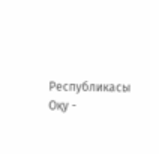Республикасы Оқу -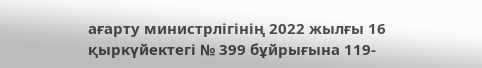ағарту министрлігінің 2022 жылғы 16 қыркүйектегі № 399 бұйрығына 119-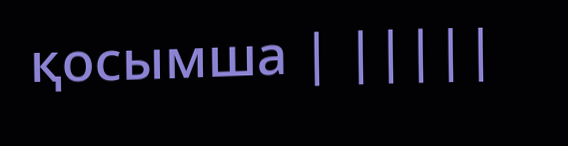қосымша | |||||